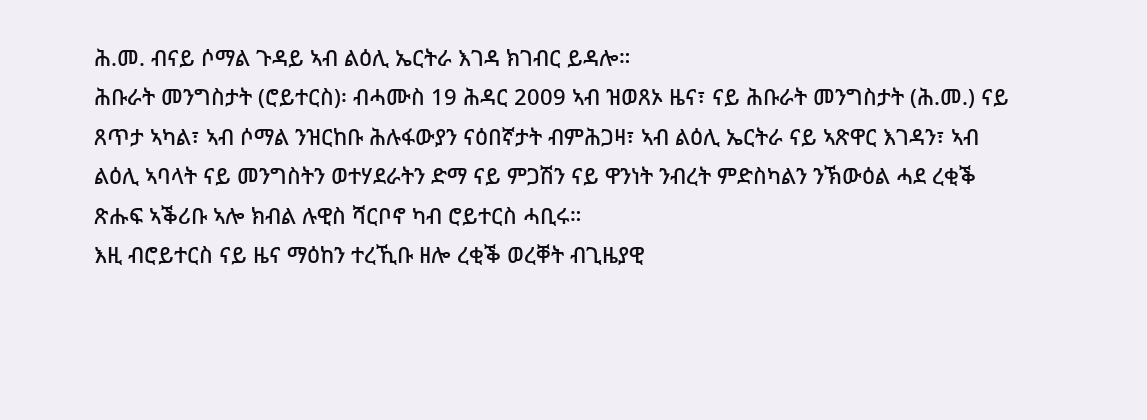ሕ.መ. ብናይ ሶማል ጉዳይ ኣብ ልዕሊ ኤርትራ እገዳ ክገብር ይዳሎ።
ሕቡራት መንግስታት (ሮይተርስ)፡ ብሓሙስ 19 ሕዳር 2009 ኣብ ዝወጸኦ ዜና፣ ናይ ሕቡራት መንግስታት (ሕ.መ.) ናይ ጸጥታ ኣካል፣ ኣብ ሶማል ንዝርከቡ ሕሉፋውያን ናዕበኛታት ብምሕጋዛ፣ ኣብ ልዕሊ ኤርትራ ናይ ኣጽዋር እገዳን፣ ኣብ ልዕሊ ኣባላት ናይ መንግስትን ወተሃደራትን ድማ ናይ ምጋሽን ናይ ዋንነት ንብረት ምድስካልን ንኽውዕል ሓደ ረቂቕ ጽሑፍ ኣቕሪቡ ኣሎ ክብል ሉዊስ ሻርቦኖ ካብ ሮይተርስ ሓቢሩ።
እዚ ብሮይተርስ ናይ ዜና ማዕከን ተረኺቡ ዘሎ ረቂቕ ወረቐት ብጊዜያዊ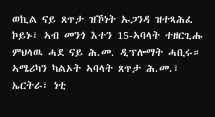ወኪል ናይ ጸጥታ ዝኾነት ኡጋንዳ ዝተጻሕፈ ኮይኑ፣ ኣብ መንጎ እተን 15-ኣባላት ተዘርጊሑ ምህላዉ ሓደ ናይ ሕ.መ. ዲፕሎማት ሓቢሩ።
ኣሜሪካን ካልኦት ኣባላት ጸጥታ ሕ.መ.፣ ኤርትራ፣ ነቲ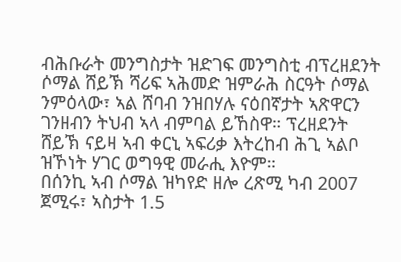ብሕቡራት መንግስታት ዝድገፍ መንግስቲ ብፕረዘደንት ሶማል ሸይኽ ሻሪፍ ኣሕመድ ዝምራሕ ስርዓት ሶማል ንምዕላው፣ ኣል ሸባብ ንዝበሃሉ ናዕበኛታት ኣጽዋርን ገንዘብን ትህብ ኣላ ብምባል ይኸስዋ። ፕረዘደንት ሸይኽ ናይዛ ኣብ ቀርኒ ኣፍሪቃ እትረከብ ሕጊ ኣልቦ ዝኾነት ሃገር ወግዓዊ መራሒ እዮም።
በሰንኪ ኣብ ሶማል ዝካየድ ዘሎ ረጽሚ ካብ 2007 ጀሚሩ፣ ኣስታት 1.5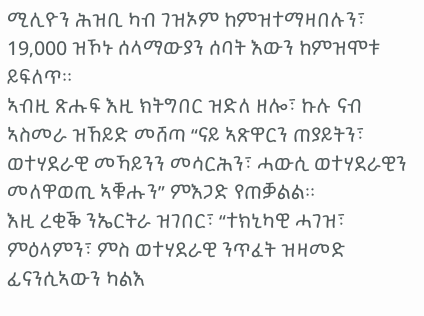ሚሊዮን ሕዝቢ ካብ ገዝኦም ከምዝተማዛበሉን፣ 19,000 ዝኾኑ ሰላማውያን ሰባት እውን ከምዝሞቱ ይፍለጥ።
ኣብዚ ጽሑፍ እዚ ክትግበር ዝድለ ዘሎ፣ ኩሉ ናብ ኣስመራ ዝኸይድ መሸጣ “ናይ ኣጽዋርን ጠያይትን፣ ወተሃደራዊ መኻይንን መሳርሕን፣ ሓውሲ ወተሃደራዊን መለዋወጢ ኣቑሑን” ምእጋድ የጠቓልል።
እዚ ረቂቕ ንኤርትራ ዝገበር፣ “ተክኒካዊ ሓገዝ፣ ምዕላምን፣ ምስ ወተሃደራዊ ንጥፈት ዝዛመድ ፊናንሲኣውን ካልእ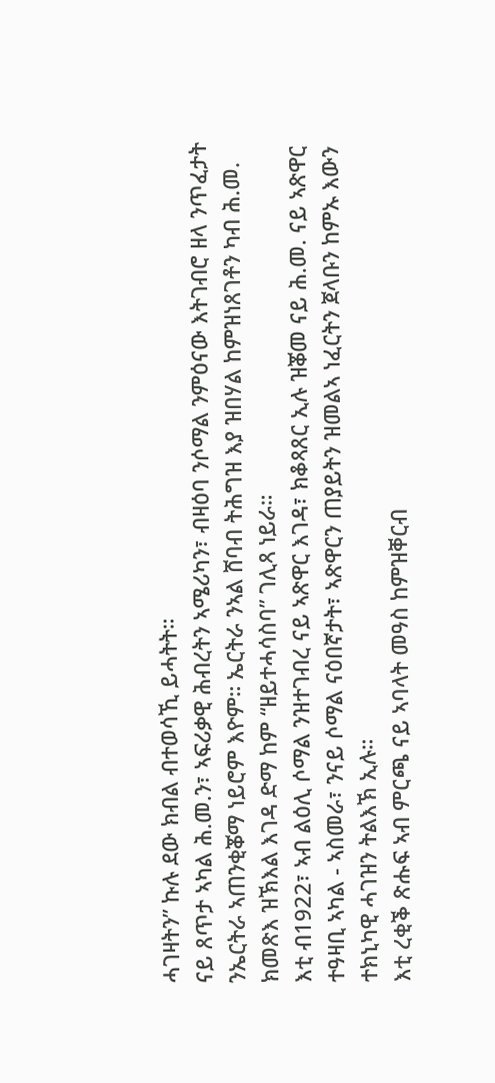ሓገዛትን” ኩሉ ደው ክብል ብተወሳኺ ይሓትት።
ናይ ጸጥታ ኣካል ሕ.መ.ን፣ ኣፍሪቃዊ ሕብረትን ኣሜሪካን፣ ብዛዕባ ንሶማል ንምዕናው እትገብሮ ዘላ ንጥፈታት ንኤርትራ ኣጠንቂቖማ ነይሮም እዮም። ኤርትራ ንኣል ሸባብ ትሕግዝ እያ ዝበሃል ከምዝነጸገቶን ካብ ሕ.መ. ክመጽእ ዝኽእል እገዳ ድማ ከም “ዘይተሓሳስባ” ገሊጻ ነይራ።
እቲ ብ1922፣ ኣብ ልዕሊ ሶማል ንዝተገብረ ናይ ኣጽዋር እገዳ፣ ክቆጻጸር ኢሉ ዝቖመ ናይ ሕ.መ. ናይ ኣጽዋር ተዓዛቢ ኣካል - ኣስመራ፣ ንናይ ሶማል ናዕበኛታት፣ ኣጽዋርን ጠያይትን ዝመልኣ ነፈርትን ጀላቡን ከምኡ እውን ተክኒካዊ ሓገዝን ትልእኽ ኢሉ።
እቲ ረቂቕ ጽሑፍ ኣብ ምርጫ ናይ ኣባላት መዓስ ከምዝቐርብ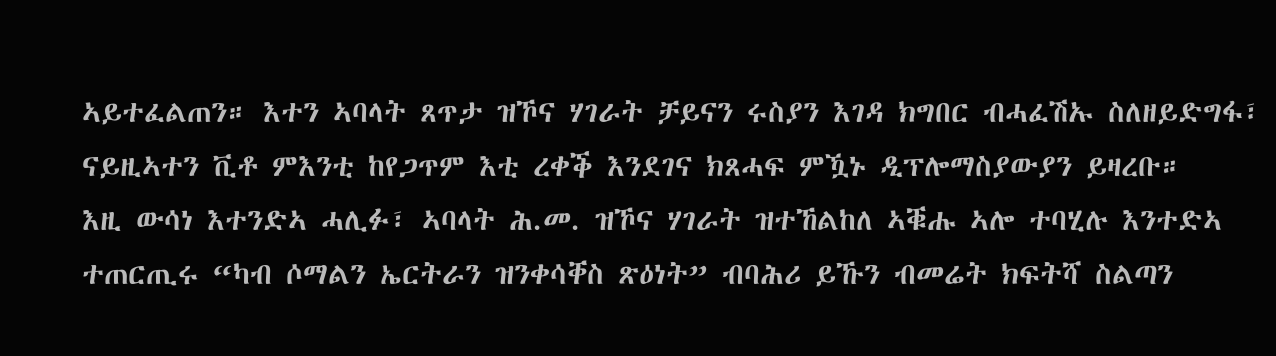ኣይተፈልጠን። እተን ኣባላት ጸጥታ ዝኾና ሃገራት ቻይናን ሩስያን እገዳ ክግበር ብሓፈሽኡ ስለዘይድግፋ፣ ናይዚኣተን ቪቶ ምእንቲ ከየጋጥም እቲ ረቀቕ እንደገና ክጸሓፍ ምዃኑ ዲፕሎማስያውያን ይዛረቡ።
እዚ ውሳነ እተንድኣ ሓሊፉ፣ ኣባላት ሕ.መ. ዝኾና ሃገራት ዝተኸልከለ ኣቑሑ ኣሎ ተባሂሉ እንተድኣ ተጠርጢሩ “ካብ ሶማልን ኤርትራን ዝንቀሳቐስ ጽዕነት” ብባሕሪ ይኹን ብመሬት ክፍትሻ ስልጣን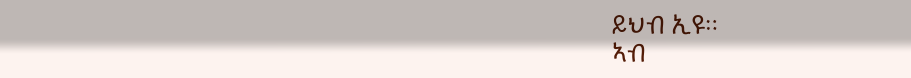ይህብ ኢዩ።
ኣብ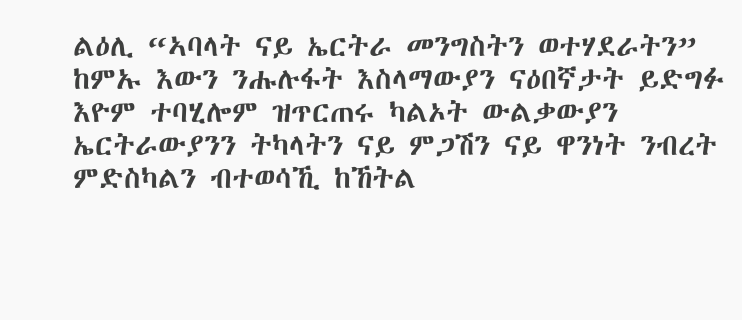ልዕሊ “ኣባላት ናይ ኤርትራ መንግስትን ወተሃደራትን” ከምኡ እውን ንሑሉፋት እስላማውያን ናዕበኛታት ይድግፉ እዮም ተባሂሎም ዝጥርጠሩ ካልኦት ውልቃውያን ኤርትራውያንን ትካላትን ናይ ምጋሽን ናይ ዋንነት ንብረት ምድስካልን ብተወሳኺ ከኸትል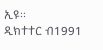ኢዩ።
ዲክተተር ብ1991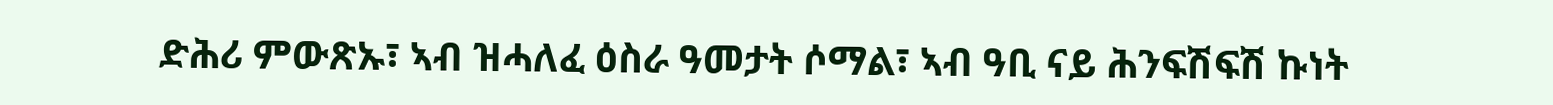ድሕሪ ምውጽኡ፣ ኣብ ዝሓለፈ ዕስራ ዓመታት ሶማል፣ ኣብ ዓቢ ናይ ሕንፍሽፍሽ ኩነት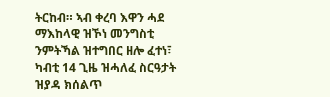ትርከብ። ኣብ ቀረባ እዋን ሓደ ማእከላዊ ዝኾነ መንግስቲ ንምትኻል ዝተግበር ዘሎ ፈተነ፣ ካብቲ 14 ጊዜ ዝሓለፈ ስርዓታት ዝያዳ ክሰልጥ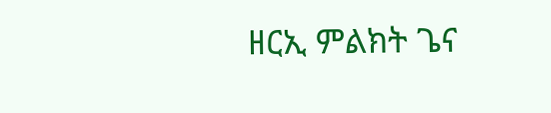ዘርኢ ምልክት ጌና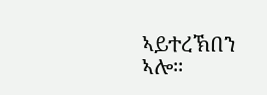ኣይተረኽበን ኣሎ።